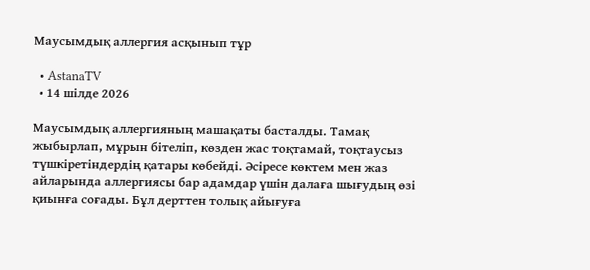Маусымдық аллергия асқынып тұр

  • AstanaTV
  • 14 шілде 2026

Маусымдық аллергияның машақаты басталды. Тамақ жыбырлап, мұрын бітеліп, көзден жас тоқтамай, тоқтаусыз түшкіретіндердің қатары көбейді. Әсіресе көктем мен жаз айларында аллергиясы бар адамдар үшін далаға шығудың өзі қиынға соғады. Бұл дерттен толық айығуға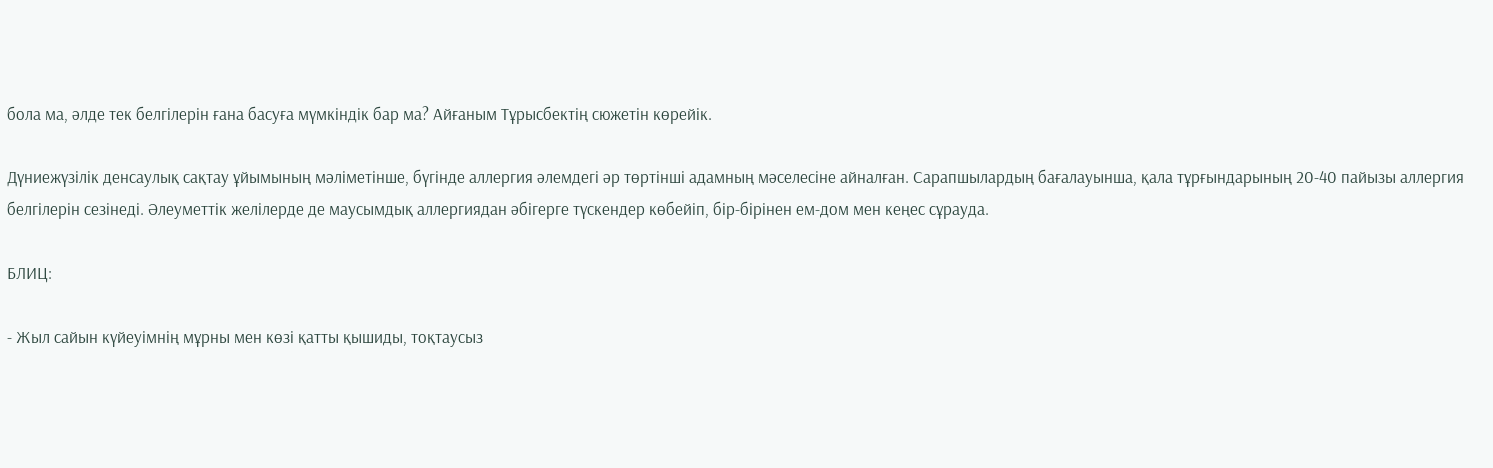бола ма, әлде тек белгілерін ғана басуға мүмкіндік бар ма? Айғаным Тұрысбектің сюжетін көрейік.

Дүниежүзілік денсаулық сақтау ұйымының мәліметінше, бүгінде аллергия әлемдегі әр төртінші адамның мәселесіне айналған. Сарапшылардың бағалауынша, қала тұрғындарының 20-40 пайызы аллергия белгілерін сезінеді. Әлеуметтік желілерде де маусымдық аллергиядан әбігерге түскендер көбейіп, бір-бірінен ем-дом мен кеңес сұрауда.

БЛИЦ:

- Жыл сайын күйеуімнің мұрны мен көзі қатты қышиды, тоқтаусыз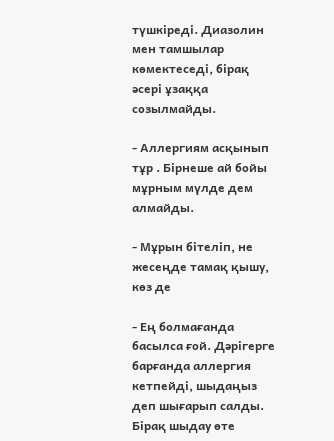түшкіреді. Диазолин мен тамшылар көмектеседі, бірақ әсері ұзаққа созылмайды.

- Аллергиям асқынып тұр . Бірнеше ай бойы мұрным мүлде дем алмайды.

- Мұрын бітеліп, не жесеңде тамақ қышу, көз де

- Ең болмағанда басылса ғой. Дәрігерге барғанда аллергия кетпейді, шыдаңыз деп шығарып салды. Бірақ шыдау өте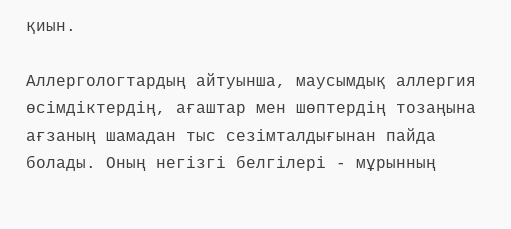қиын.

Аллергологтардың айтуынша, маусымдық аллергия өсімдіктердің, ағаштар мен шөптердің тозаңына ағзаның шамадан тыс сезімталдығынан пайда болады. Оның негізгі белгілері - мұрынның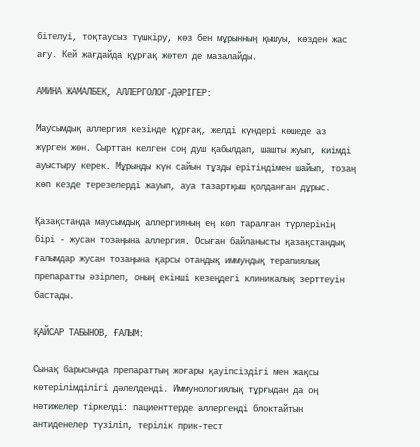бітелуі, тоқтаусыз түшкіру, көз бен мұрынның қышуы, көзден жас ағу. Кей жағдайда құрғақ жөтел де мазалайды.

АМИНА ЖАМАЛБЕК, АЛЛЕРГОЛОГ-ДӘРІГЕР:

Маусымдық аллергия кезінде құрғақ, желді күндері көшеде аз жүрген жөн. Сырттан келген соң душ қабылдап, шашты жуып, киімді ауыстыру керек. Мұрынды күн сайын тұзды ерітіндімен шайып, тозаң көп кезде терезелерді жауып, ауа тазартқыш қолданған дұрыс.

Қазақстанда маусымдық аллергияның ең көп таралған түрлерінің бірі - жусан тозаңына аллергия. Осыған байланысты қазақстандық ғалымдар жусан тозаңына қарсы отандық иммундық терапиялық препаратты әзірлеп, оның екінші кезеңдегі клиникалық зерттеуін бастады.

ҚАЙСАР ТАБЫНОВ, ҒАЛЫМ:

Сынақ барысында препараттың жоғары қауіпсіздігі мен жақсы көтерілімділігі дәлелденді. Иммунологиялық тұрғыдан да оң нәтижелер тіркелді: пациенттерде аллергенді блоктайтын антиденелер түзіліп, терілік прик-тест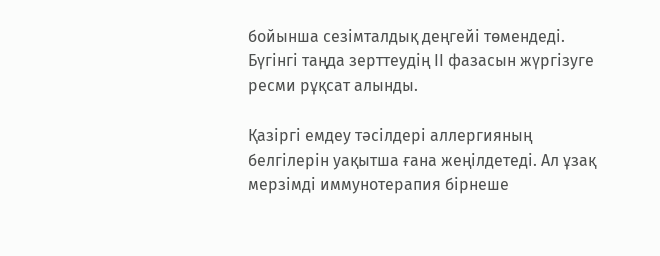бойынша сезімталдық деңгейі төмендеді. Бүгінгі таңда зерттеудің ІІ фазасын жүргізуге ресми рұқсат алынды.

Қазіргі емдеу тәсілдері аллергияның белгілерін уақытша ғана жеңілдетеді. Ал ұзақ мерзімді иммунотерапия бірнеше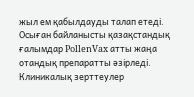жыл ем қабылдауды талап етеді. Осыған байланысты қазақстандық ғалымдар PollenVax атты жаңа отандық препаратты әзірледі. Клиникалық зерттеулер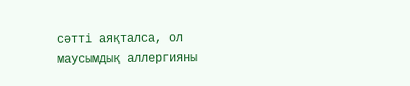сәтті аяқталса, ол маусымдық аллергияны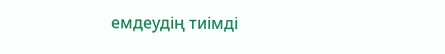емдеудің тиімді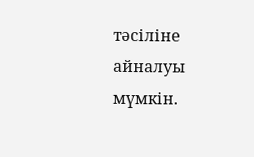тәсіліне айналуы мүмкін.